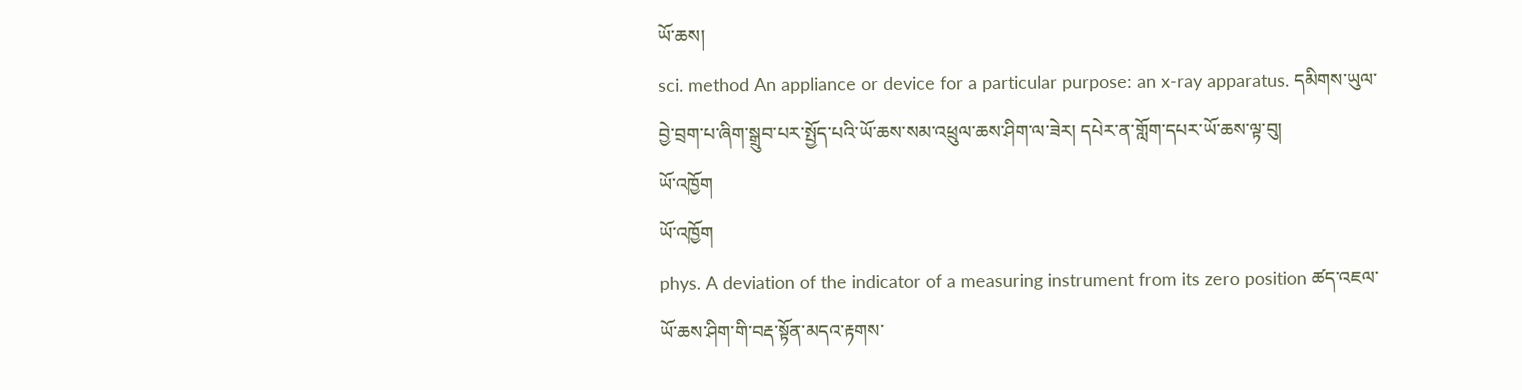ཡོ་ཆས།
sci. method An appliance or device for a particular purpose: an x-ray apparatus. དམིགས་ཡུལ་བྱེ་བྲག་པ་ཞིག་སྒྲུབ་པར་སྤྱོད་པའི་ཡོ་ཆས་སམ་འཕྲུལ་ཆས་ཤིག་ལ་ཟེར། དཔེར་ན་གློག་དཔར་ཡོ་ཆས་ལྟ་བུ།
ཡོ་འཁྱོག
ཡོ་འཁྱོག
phys. A deviation of the indicator of a measuring instrument from its zero position ཚད་འཇལ་ཡོ་ཆས་ཤིག་གི་བརྡ་སྟོན་མདའ་རྟགས་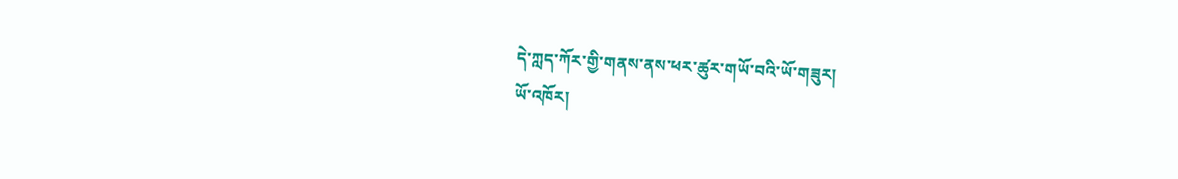དེ་ཀླད་ཀོར་གྱི་གནས་ནས་ཕར་ཚུར་གཡོ་བའི་ཡོ་གཟུར།
ཡོ་འཁོར།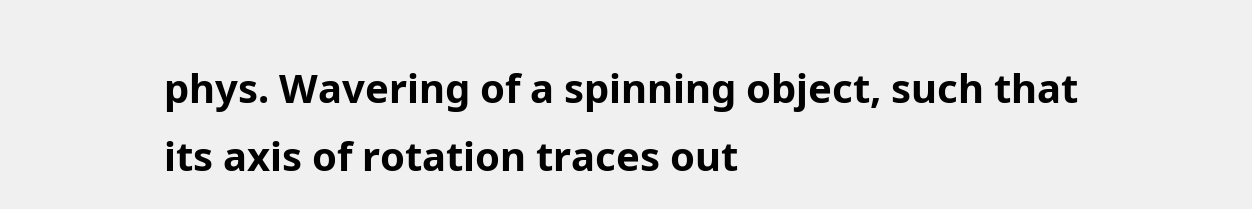phys. Wavering of a spinning object, such that its axis of rotation traces out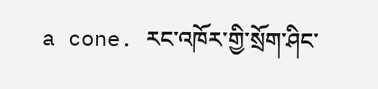a cone. རང་འཁོར་གྱི་སྲོག་ཤིང་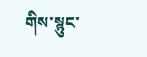གིས་སྙུང་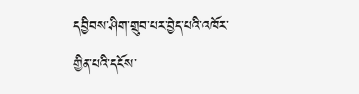དབྱིབས་ཤིག་གྲུབ་པར་བྱེད་པའི་འཁོར་གྱིན་པའི་དངོས་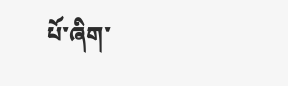པོ་ཞིག་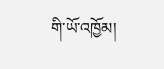གི་ཡོ་འཁྱོམ།